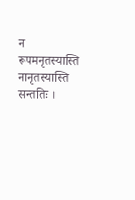न रूपमनृतस्यास्ति नानृतस्यास्ति सन्ततिः ।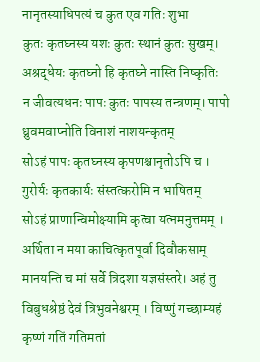नानृतस्याधिपत्यं च कुत एव गतिः शुभा
कुतः कृतघ्नस्य यशः कुतः स्थानं कुतः सुखम्। अश्रद्धेयः कृतघ्नो हि कृतघ्ने नास्ति निष्कृतिः
न जीवत्यधनः पापः कुतः पापस्य तन्त्रणम्। पापो ध्रुवमवाप्नोति विनाशं नाशयन्कृतम्
सोऽहं पापः कृतघ्नस्य कृपणश्चानृतोऽपि च । गुरोर्यः कृतकार्यः संस्तत्करोमि न भाषितम्
सोऽहं प्राणान्विमोक्ष्यामि कृत्वा यत्नमनुत्तमम् । अर्थिता न मया काचित्कृतपूर्वा दिवौकसाम्
मानयन्ति च मां सर्वे त्रिदशा यज्ञसंस्तरे। अहं तु विबुधश्रेष्ठं देवं त्रिभुवनेश्वरम् । विष्णुं गच्छाम्यहं कृष्णं गतिं गतिमतां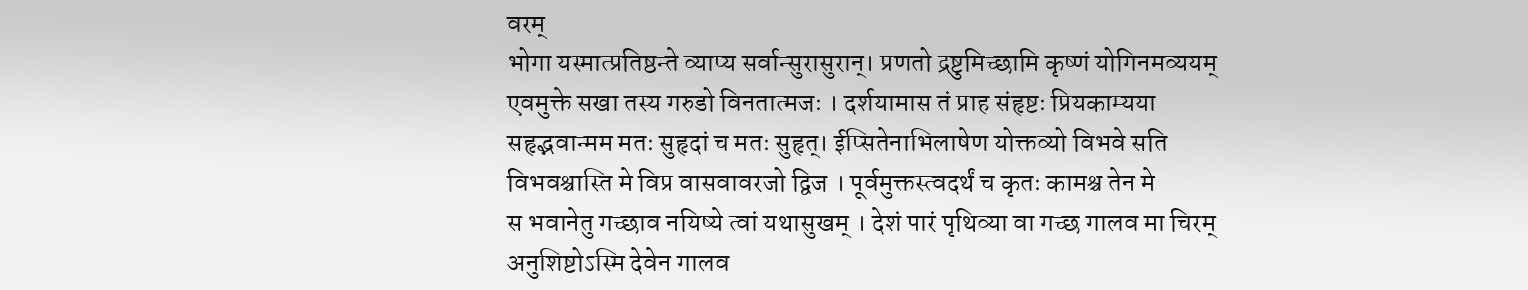वरम्
भोगा यस्मात्प्रतिष्ठन्ते व्याप्य सर्वान्सुरासुरान्। प्रणतो द्रष्टुमिच्छामि कृष्णं योगिनमव्ययम्
एवमुक्ते सखा तस्य गरुडो विनतात्मजः । दर्शयामास तं प्राह संहृष्टः प्रियकाम्यया
सहृद्भवान्मम मतः सुहृदां च मतः सुहृत्। ईप्सितेनाभिलाषेण योक्तव्यो विभवे सति
विभवश्चास्ति मे विप्र वासवावरजो द्विज । पूर्वमुक्तस्त्वदर्थं च कृतः कामश्च तेन मे
स भवानेतु गच्छाव नयिष्ये त्वां यथासुखम् । देशं पारं पृथिव्या वा गच्छ गालव मा चिरम्
अनुशिष्टोऽस्मि देवेन गालव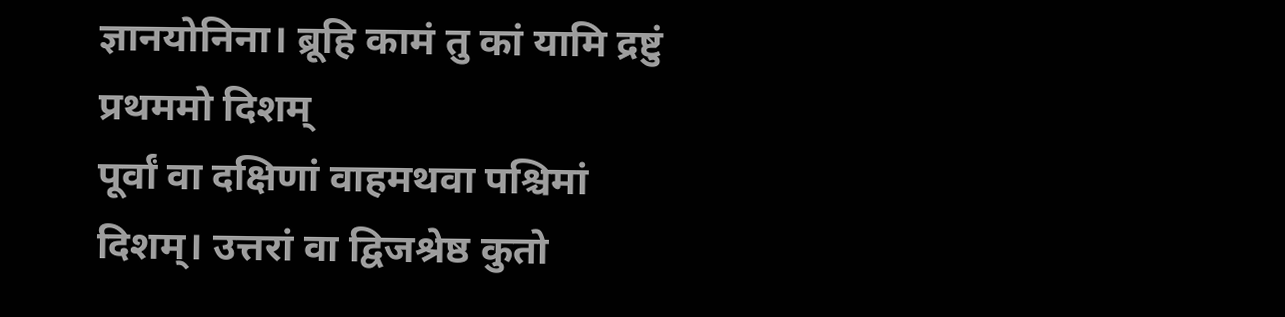ज्ञानयोनिना। ब्रूहि कामं तु कां यामि द्रष्टुं प्रथममो दिशम्
पूर्वां वा दक्षिणां वाहमथवा पश्चिमां दिशम्। उत्तरां वा द्विजश्रेष्ठ कुतो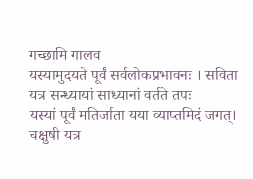गच्छामि गालव
यस्यामुदयते पूर्वं सर्वलोकप्रभावनः । सविता यत्र सन्ध्यायां साध्यानां वर्तते तपः
यस्यां पूर्वं मतिर्जाता यया व्याप्तमिदं जगत्। चक्षुषी यत्र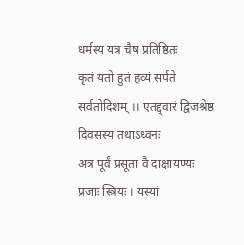धर्मस्य यत्र चैष प्रतिष्ठितः
कृतं यतो हुतं हव्यं सर्पते सर्वतोदिशम् ।। एतद्द्वारं द्विजश्रेष्ठ दिवसस्य तथाऽध्वनः
अत्र पूर्वं प्रसूता वै दाक्षायण्यः प्रजाः स्त्रियः । यस्यां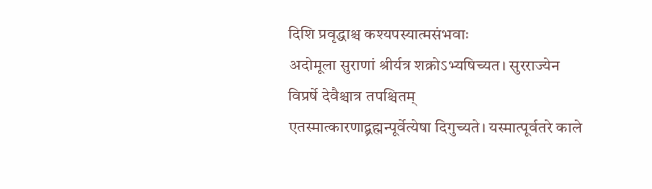दिशि प्रवृद्धाश्च कश्यपस्यात्मसंभवाः
अदोमूला सुराणां श्रीर्यत्र शक्रोऽभ्यषिच्यत। सुरराज्येन विप्रर्षे देवैश्चात्र तपश्चितम्
एतस्मात्कारणाद्ब्रह्मन्पूर्वेत्येषा दिगुच्यते। यस्मात्पूर्वतरे काले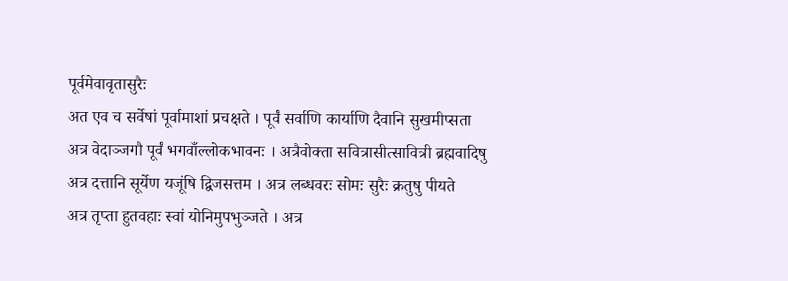पूर्वमेवावृतासुरैः
अत एव च सर्वेषां पूर्वामाशां प्रचक्षते । पूर्वं सर्वाणि कार्याणि दैवानि सुखमीप्सता
अत्र वेदाञ्जगौ पूर्वं भगवाँल्लोकभावनः । अत्रैवोक्ता सवित्रासीत्सावित्री ब्रह्मवादिषु
अत्र दत्तानि सूर्येण यजूंषि द्विजसत्तम । अत्र लब्धवरः सोमः सुरैः क्रतुषु पीयते
अत्र तृप्ता हुतवहाः स्वां योनिमुपभुञ्जते । अत्र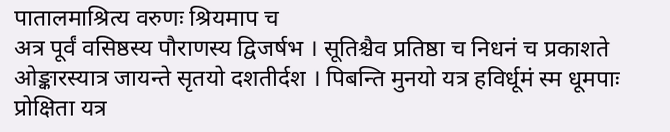पातालमाश्रित्य वरुणः श्रियमाप च
अत्र पूर्वं वसिष्ठस्य पौराणस्य द्विजर्षभ । सूतिश्चैव प्रतिष्ठा च निधनं च प्रकाशते
ओङ्कारस्यात्र जायन्ते सृतयो दशतीर्दश । पिबन्ति मुनयो यत्र हविर्धूमं स्म धूमपाः
प्रोक्षिता यत्र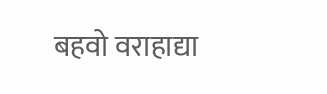बहवो वराहाद्या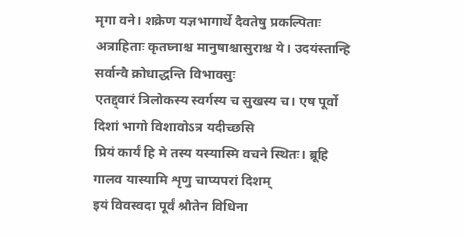मृगा वने। शक्रेण यज्ञभागार्थे दैवतेषु प्रकल्पिताः
अत्राहिताः कृतघ्नाश्च मानुषाश्चासुराश्च ये। उदयंस्तान्हि सर्वान्वै क्रोधाद्धन्ति विभावसुः
एतद्द्वारं त्रिलोकस्य स्वर्गस्य च सुखस्य च। एष पूर्वो दिशां भागो विशावोऽत्र यदीच्छसि
प्रियं कार्यं हि मे तस्य यस्यास्मि वचने स्थितः। ब्रूहि गालव यास्यामि शृणु चाप्यपरां दिशम्
इयं विवस्वदा पूर्वं श्रौतेन विधिना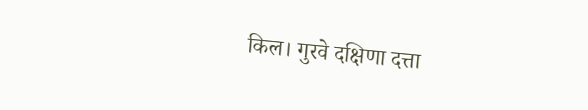किल। गुरवे दक्षिणा दत्ता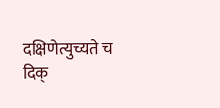दक्षिणेत्युच्यते च दिक्